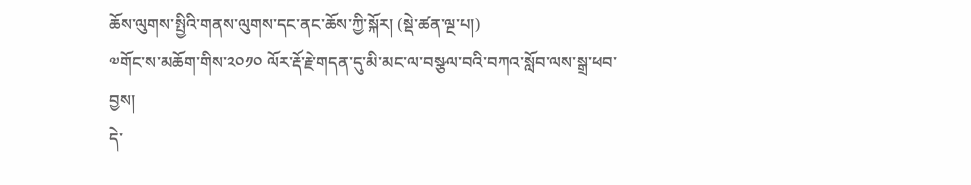ཆོས་ལུགས་སྤྱིའི་གནས་ལུགས་དང་ནང་ཆོས་ཀྱི་སྐོར། (སྡེ་ཚན་ལྔ་པ།)
༧གོང་ས་མཆོག་གིས་༢༠༡༠ ལོར་རྡོ་རྗེ་གདན་དུ་མི་མང་ལ་བསྩལ་བའི་བཀའ་སློབ་ལས་སྒྲ་ཕབ་བྱས།
དེ་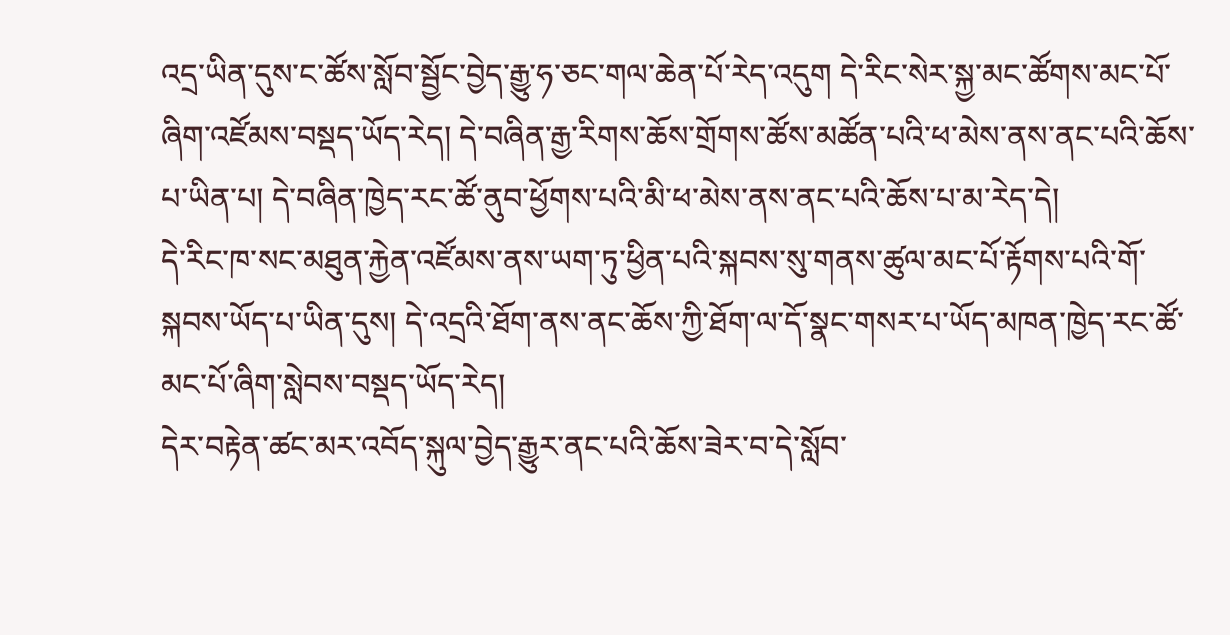འདྲ་ཡིན་དུས་ང་ཚོས་སློབ་སྦྱོང་བྱེད་རྒྱུ་ཧ་ཅང་གལ་ཆེན་པོ་རེད་འདུག དེ་རིང་སེར་སྐྱ་མང་ཚོགས་མང་པོ་ཞིག་འཛོམས་བསྡད་ཡོད་རེད། དེ་བཞིན་རྒྱ་རིགས་ཆོས་གྲོགས་ཚོས་མཚོན་པའི་ཕ་མེས་ནས་ནང་པའི་ཆོས་པ་ཡིན་པ། དེ་བཞིན་ཁྱེད་རང་ཚོ་ནུབ་ཕྱོགས་པའི་མི་ཕ་མེས་ནས་ནང་པའི་ཆོས་པ་མ་རེད་དེ།
དེ་རིང་ཁ་སང་མཐུན་རྐྱེན་འཛོམས་ནས་ཡག་ཏུ་ཕྱིན་པའི་སྐབས་སུ་གནས་ཚུལ་མང་པོ་རྟོགས་པའི་གོ་སྐབས་ཡོད་པ་ཡིན་དུས། དེ་འདྲའི་ཐོག་ནས་ནང་ཆོས་ཀྱི་ཐོག་ལ་དོ་སྣང་གསར་པ་ཡོད་མཁན་ཁྱེད་རང་ཚོ་མང་པོ་ཞིག་སླེབས་བསྡད་ཡོད་རེད།
དེར་བརྟེན་ཚང་མར་འབོད་སྐུལ་བྱེད་རྒྱུར་ནང་པའི་ཆོས་ཟེར་བ་དེ་སློབ་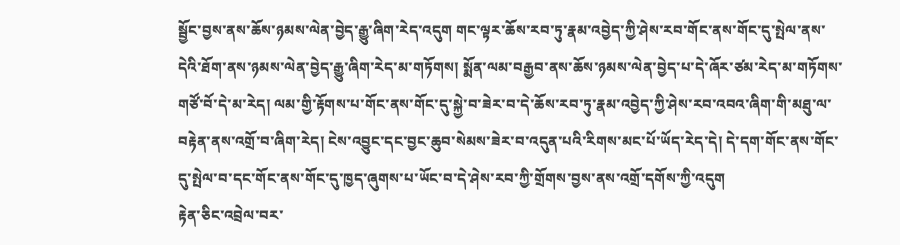སྦྱོང་བྱས་ནས་ཆོས་ཉམས་ལེན་བྱེད་རྒྱུ་ཞིག་རེད་འདུག གང་ལྟར་ཆོས་རབ་ཏུ་རྣམ་འབྱེད་ཀྱི་ཤེས་རབ་གོང་ནས་གོང་དུ་སྤེལ་ནས་དེའི་ཐོག་ནས་ཉམས་ལེན་བྱེད་རྒྱུ་ཞིག་རེད་མ་གཏོགས། སྨོན་ལམ་བརྒྱབ་ནས་ཆོས་ཉམས་ལེན་བྱེད་པ་དེ་ཞོར་ཙམ་རེད་མ་གཏོགས་གཙོ་བོ་དེ་མ་རེད། ལམ་གྱི་རྟོགས་པ་གོང་ནས་གོང་དུ་སྐྱེ་བ་ཟེར་བ་དེ་ཆོས་རབ་ཏུ་རྣམ་འབྱེད་ཀྱི་ཤེས་རབ་འབའ་ཞིག་གི་མཐུ་ལ་བརྟེན་ནས་འགྲོ་བ་ཞིག་རེད། ངེས་འབྱུང་དང་བྱང་ཆུབ་སེམས་ཟེར་བ་འདུན་པའི་རིགས་མང་པོ་ཡོད་རེད་དེ། དེ་དག་གོང་ནས་གོང་དུ་སྤེལ་བ་དང་གོང་ནས་གོང་དུ་ཁྱད་ཞུགས་པ་ཡོང་བ་དེ་ཤེས་རབ་ཀྱི་གྲོགས་བྱས་ནས་འགྲོ་དགོས་ཀྱི་འདུག
རྟེན་ཅིང་འབྲེལ་བར་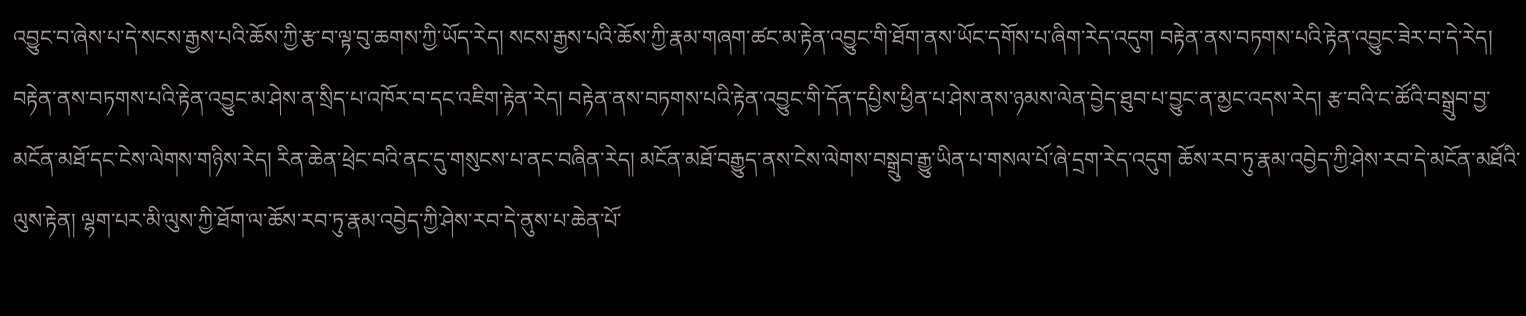འབྱུང་བ་ཞེས་པ་དེ་སངས་རྒྱས་པའི་ཆོས་ཀྱི་རྩ་བ་ལྟ་བུ་ཆགས་ཀྱི་ཡོད་རེད། སངས་རྒྱས་པའི་ཆོས་ཀྱི་རྣམ་གཞག་ཚང་མ་རྟེན་འབྱུང་གི་ཐོག་ནས་ཡོང་དགོས་པ་ཞིག་རེད་འདུག བརྟེན་ནས་བཏགས་པའི་རྟེན་འབྱུང་ཟེར་བ་དེ་རེད། བརྟེན་ནས་བཏགས་པའི་རྟེན་འབྱུང་མ་ཤེས་ན་སྲིད་པ་འཁོར་བ་དང་འཇིག་རྟེན་རེད། བརྟེན་ནས་བཏགས་པའི་རྟེན་འབྱུང་གི་དོན་དཔྱིས་ཕྱིན་པ་ཤེས་ནས་ཉམས་ལེན་བྱེད་ཐུབ་པ་བྱུང་ན་མྱང་འདས་རེད། རྩ་བའི་ང་ཚོའི་བསྒྲུབ་བྱ་མངོན་མཐོ་དང་ངེས་ལེགས་གཉིས་རེད། རིན་ཆེན་ཕྲེང་བའི་ནང་དུ་གསུངས་པ་ནང་བཞིན་རེད། མངོན་མཐོ་བརྒྱུད་ནས་ངེས་ལེགས་བསྒྲུབ་རྒྱུ་ཡིན་པ་གསལ་པོ་ཞེ་དྲག་རེད་འདུག ཆོས་རབ་ཏུ་རྣམ་འབྱེད་ཀྱི་ཤེས་རབ་དེ་མངོན་མཐོའི་ལུས་རྟེན། ལྷག་པར་མི་ལུས་ཀྱི་ཐོག་ལ་ཆོས་རབ་ཏུ་རྣམ་འབྱེད་ཀྱི་ཤེས་རབ་དེ་ནུས་པ་ཆེན་པོ་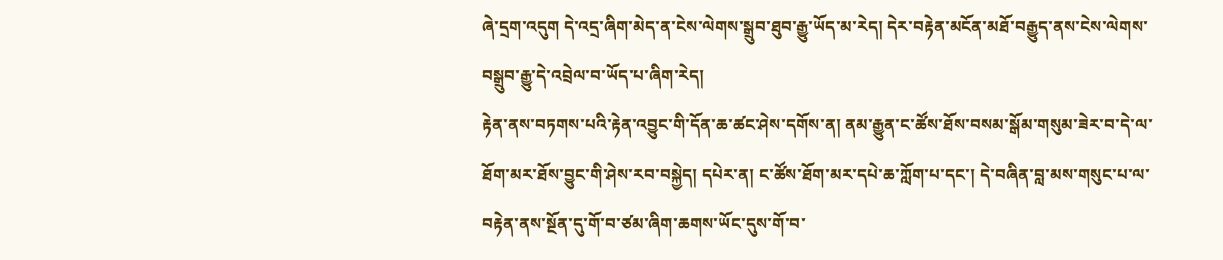ཞེ་དྲག་འདུག དེ་འདྲ་ཞིག་མེད་ན་ངེས་ལེགས་སྒྲུབ་ཐུབ་རྒྱུ་ཡོད་མ་རེད། དེར་བརྟེན་མངོན་མཐོ་བརྒྱུད་ནས་ངེས་ལེགས་བསྒྲུབ་རྒྱུ་དེ་འབྲེལ་བ་ཡོད་པ་ཞིག་རེད།
རྟེན་ནས་བཏགས་པའི་རྟེན་འབྱུང་གི་དོན་ཆ་ཚང་ཤེས་དགོས་ན། ནམ་རྒྱུན་ང་ཚོས་ཐོས་བསམ་སྒོམ་གསུམ་ཟེར་བ་དེ་ལ་ཐོག་མར་ཐོས་བྱུང་གི་ཤེས་རབ་བསྐྱེད། དཔེར་ན། ང་ཚོས་ཐོག་མར་དཔེ་ཆ་ཀློག་པ་དང་། དེ་བཞིན་བླ་མས་གསུང་པ་ལ་བརྟེན་ནས་སྔོན་དུ་གོ་བ་ཙམ་ཞིག་ཆགས་ཡོང་དུས་གོ་བ་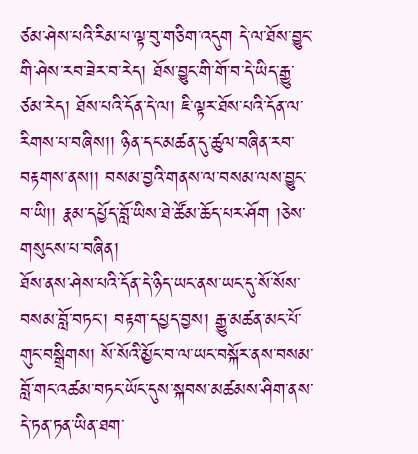ཙམ་ཤེས་པའི་རིམ་པ་ལྟ་བུ་གཅིག་འདུག དེ་ལ་ཐོས་བྱུང་གི་ཤེས་རབ་ཟེར་བ་རེད། ཐོས་བྱུང་གི་གོ་བ་དེ་ཡིད་རྒྱུ་ཙམ་རེད། ཐོས་པའི་དོན་དེ་ལ། ཇི་ལྟར་ཐོས་པའི་དོན་ལ་རིགས་པ་བཞིས།། ཉིན་དང་མཚན་དུ་ཚུལ་བཞིན་རབ་བརྟགས་ནས།། བསམ་བྱའི་གནས་ལ་བསམ་ལས་བྱུང་བ་ཡི།། རྣམ་དཔྱོད་བློ་ཡིས་ཐེ་ཚོམ་ཆོད་པར་ཤོག །ཅེས་གསུངས་པ་བཞིན།
ཐོས་ནས་ཤེས་པའི་དོན་དེ་ཉིད་ཡང་ནས་ཡང་དུ་སོ་སོས་བསམ་བློ་བཏང་། བརྟག་དཔྱད་བྱས། རྒྱུ་མཚན་མང་པོ་གུང་བསྒྲིགས། སོ་སོའི་མྱོང་བ་ལ་ཡང་བསྐོར་ནས་བསམ་བློ་གང་འཚམ་བཏང་ཡོང་དུས་སྐབས་མཚམས་ཤིག་ནས་དེ་ཏན་ཏན་ཡིན་ཐག་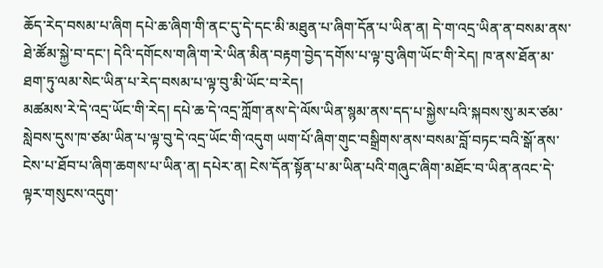ཆོད་རེད་བསམ་པ་ཞིག དཔེ་ཆ་ཞིག་གི་ནང་དུ་དེ་དང་མི་མཐུན་པ་ཞིག་དོན་པ་ཡིན་ན། དེ་ག་འདྲ་ཡིན་ན་བསམ་ནས་ཐེ་ཚོམ་སྐྱེ་བ་དང་། དེའི་དགོངས་གཞི་ག་རེ་ཡིན་མིན་བརྟག་བྱེད་དགོས་པ་ལྟ་བུ་ཞིག་ཡོང་གི་རེད། ཁ་ནས་ཐོན་མ་ཐག་ཏུ་ལམ་སེང་ཡིན་པ་རེད་བསམ་པ་ལྟ་བུ་མི་ཡོང་བ་རེད།
མཚམས་རེ་དེ་འདྲ་ཡོང་གི་རེད། དཔེ་ཆ་དེ་འདྲ་ཀློག་ནས་དེ་ལོས་ཡིན་སྙམ་ནས་དད་པ་སྐྱེས་པའི་སྐབས་སུ་མར་ཙམ་སླེབས་དུས་ཁ་ཙམ་ཡིན་པ་ལྟ་བུ་དེ་འདྲ་ཡོང་གི་འདུག ཡག་པོ་ཞིག་གུང་བསྒྲིགས་ནས་བསམ་བློ་བཏང་བའི་སྒོ་ནས་ངེས་པ་ཐོབ་པ་ཞིག་ཆགས་པ་ཡིན་ན། དཔེར་ན། ངེས་དོན་སྟོན་པ་མ་ཡིན་པའི་གཞུང་ཞིག་མཐོང་བ་ཡིན་ནའང་དེ་ལྟར་གསུངས་འདུག་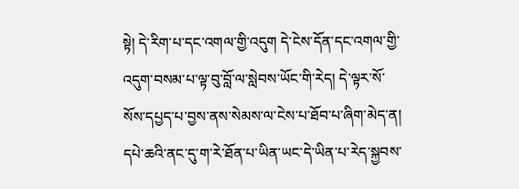སྟེ། དེ་རིག་པ་དང་འགལ་གྱི་འདུག དེ་ངེས་དོན་དང་འགལ་གྱི་འདུག་བསམ་པ་ལྟ་བུ་བློ་ལ་སླེབས་ཡོང་གི་རེད། དེ་ལྟར་སོ་སོས་དཔྱད་པ་བྱས་ནས་སེམས་ལ་ངེས་པ་ཐོབ་པ་ཞིག་མེད་ན། དཔེ་ཆའི་ནང་དུ་ག་རེ་ཐོན་པ་ཡིན་ཡང་དེ་ཡིན་པ་རེད་སྐྱབས་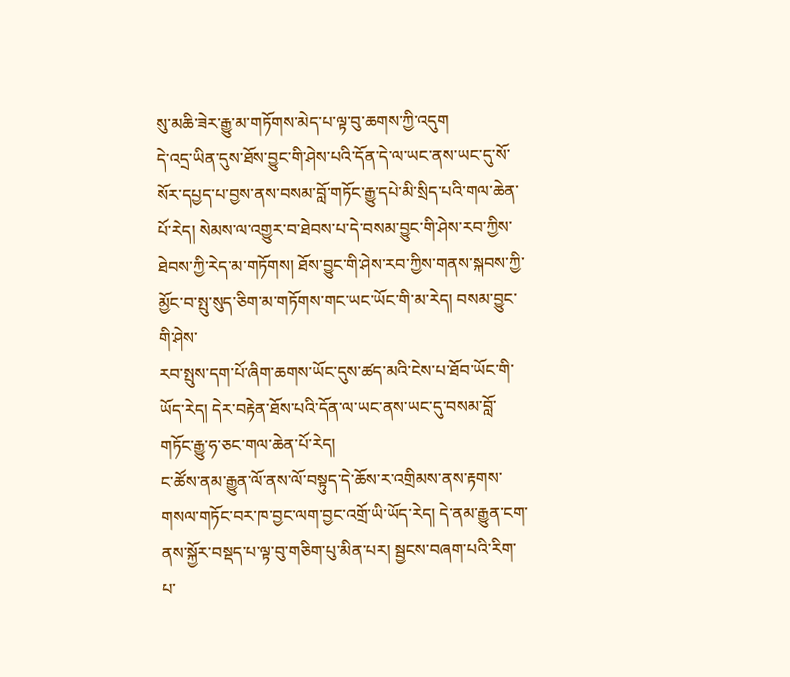སུ་མཆི་ཟེར་རྒྱུ་མ་གཏོགས་མེད་པ་ལྟ་བུ་ཆགས་ཀྱི་འདུག
དེ་འདྲ་ཡིན་དུས་ཐོས་བྱུང་གི་ཤེས་པའི་དོན་དེ་ལ་ཡང་ནས་ཡང་དུ་སོ་སོར་དཔྱད་པ་བྱས་ནས་བསམ་བློ་གཏོང་རྒྱུ་དཔེ་མི་སྲིད་པའི་གལ་ཆེན་པོ་རེད། སེམས་ལ་འགྱུར་བ་ཐེབས་པ་དེ་བསམ་བྱུང་གི་ཤེས་རབ་ཀྱིས་ཐེབས་ཀྱི་རེད་མ་གཏོགས། ཐོས་བྱུང་གི་ཤེས་རབ་ཀྱིས་གནས་སྐབས་ཀྱི་མྱོང་བ་སྤུ་སུད་ཅིག་མ་གཏོགས་གང་ཡང་ཡོང་གི་མ་རེད། བསམ་བྱུང་གི་ཤེས་
རབ་སྤུས་དག་པོ་ཞིག་ཆགས་ཡོང་དུས་ཚད་མའི་ངེས་པ་ཐོབ་ཡོང་གི་ཡོད་རེད། དེར་བརྟེན་ཐོས་པའི་དོན་ལ་ཡང་ནས་ཡང་དུ་བསམ་བློ་གཏོང་རྒྱུ་ཧ་ཅང་གལ་ཆེན་པོ་རེད།
ང་ཚོས་ནམ་རྒྱུན་ལོ་ནས་ལོ་བསྟུད་དེ་ཆོས་ར་འགྲིམས་ནས་རྟགས་གསལ་གཏོང་བར་ཁ་བྱང་ལག་བྱང་འགྲོ་ཡི་ཡོད་རེད། དེ་ནམ་རྒྱུན་ངག་ནས་སྐྱོར་བསྡད་པ་ལྟ་བུ་གཅིག་པུ་མིན་པར། སྦྱངས་བཞག་པའི་རིག་པ་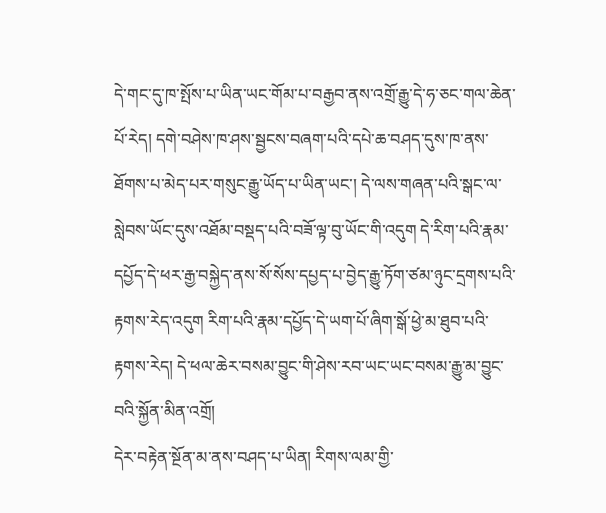དེ་གང་དུ་ཁ་སྤོས་པ་ཡིན་ཡང་གོམ་པ་བརྒྱབ་ནས་འགྲོ་རྒྱུ་དེ་ཧ་ཅང་གལ་ཆེན་པོ་རེད། དགེ་བཤེས་ཁ་ཤས་སྦྱངས་བཞག་པའི་དཔེ་ཆ་བཤད་དུས་ཁ་ནས་ཐོགས་པ་མེད་པར་གསུང་རྒྱུ་ཡོད་པ་ཡིན་ཡང་། དེ་ལས་གཞན་པའི་སྒང་ལ་སླེབས་ཡོང་དུས་འཐོམ་བསྡད་པའི་བཟོ་ལྟ་བུ་ཡོང་གི་འདུག དེ་རིག་པའི་རྣམ་དཔྱོད་དེ་ཕར་རྒྱ་བསྐྱེད་ནས་སོ་སོས་དཔྱད་པ་བྱེད་རྒྱུ་ཏོག་ཙམ་ཉུང་དྲགས་པའི་རྟགས་རེད་འདུག རིག་པའི་རྣམ་དཔྱོད་དེ་ཡག་པོ་ཞིག་སྒོ་ཕྱེ་མ་ཐུབ་པའི་རྟགས་རེད། དེ་ཕལ་ཆེར་བསམ་བྱུང་གི་ཤེས་རབ་ཡང་ཡང་བསམ་རྒྱུ་མ་བྱུང་བའི་སྐྱོན་མིན་འགྲོ།
དེར་བརྟེན་སྔོན་མ་ནས་བཤད་པ་ཡིན། རིགས་ལམ་གྱི་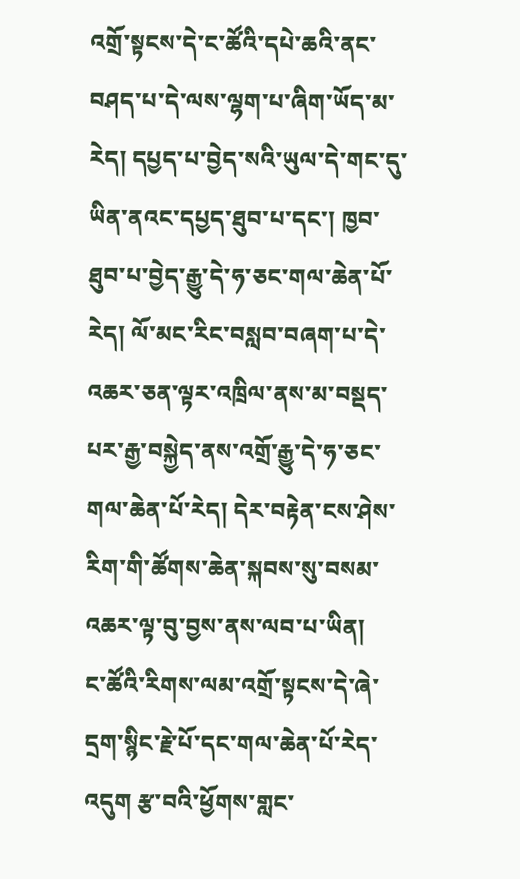འགྲོ་སྟངས་དེ་ང་ཚོའི་དཔེ་ཆའི་ནང་བཤད་པ་དེ་ལས་ལྷག་པ་ཞིག་ཡོད་མ་རེད། དཔྱད་པ་བྱེད་སའི་ཡུལ་དེ་གང་དུ་ཡིན་ནའང་དཔྱད་ཐུབ་པ་དང་། ཁྱབ་ཐུབ་པ་བྱེད་རྒྱུ་དེ་ཧ་ཅང་གལ་ཆེན་པོ་རེད། ལོ་མང་རིང་བསླབ་བཞག་པ་དེ་འཆར་ཅན་ལྟར་འཁྲིལ་ནས་མ་བསྡད་པར་རྒྱ་བསྐྱེད་ནས་འགྲོ་རྒྱུ་དེ་ཧ་ཅང་གལ་ཆེན་པོ་རེད། དེར་བརྟེན་ངས་ཤེས་རིག་གི་ཚོགས་ཆེན་སྐབས་སུ་བསམ་འཆར་ལྟ་བུ་བྱས་ནས་ལབ་པ་ཡིན།
ང་ཚོའི་རིགས་ལམ་འགྲོ་སྟངས་དེ་ཞེ་དྲག་སྙིང་རྗེ་པོ་དང་གལ་ཆེན་པོ་རེད་འདུག རྩ་བའི་ཕྱོགས་གླང་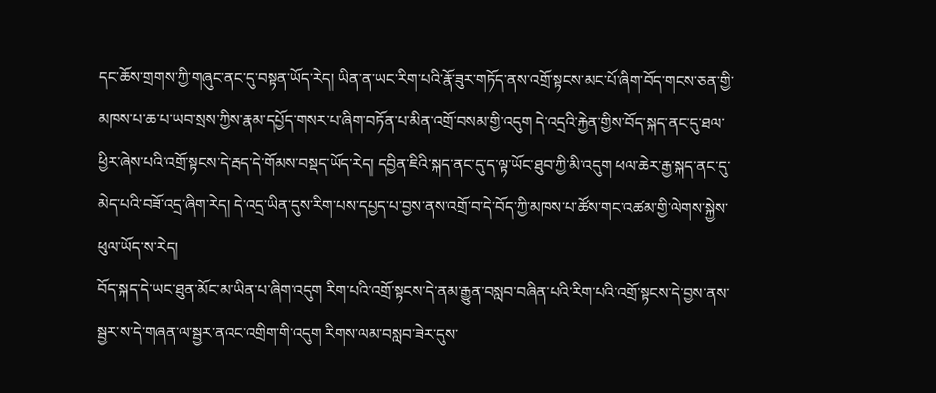དང་ཆོས་གྲགས་ཀྱི་གཞུང་ནང་དུ་བསྟན་ཡོད་རེད། ཡིན་ན་ཡང་རིག་པའི་རྣོ་ཟུར་གཏོད་ནས་འགྲོ་སྟངས་མང་པོ་ཞིག་བོད་གངས་ཅན་གྱི་མཁས་པ་ཆ་པ་ཡབ་སྲས་ཀྱིས་རྣམ་དཔྱོད་གསར་པ་ཞིག་བཏོན་པ་མིན་འགྲོ་བསམ་གྱི་འདུག དེ་འདྲའི་རྐྱེན་གྱིས་བོད་སྐད་ནང་དུ་ཐལ་ཕྱིར་ཞེས་པའི་འགྲོ་སྟངས་དེ་རྦད་དེ་གོམས་བསྡད་ཡོད་རེད། དབྱིན་ཇིའི་སྐད་ནང་དུ་ད་ལྟ་ཡོང་ཐུབ་ཀྱི་མི་འདུག ཕལ་ཆེར་རྒྱ་སྐད་ནང་དུ་མེད་པའི་བཟོ་འདྲ་ཞིག་རེད། དེ་འདྲ་ཡིན་དུས་རིག་པས་དཔྱད་པ་བྱས་ནས་འགྲོ་བ་དེ་བོད་ཀྱི་མཁས་པ་ཚོས་གང་འཚམ་གྱི་ལེགས་སྐྱེས་ཕུལ་ཡོད་ས་རེད།
བོད་སྐད་དེ་ཡང་ཐུན་མོང་མ་ཡིན་པ་ཞིག་འདུག རིག་པའི་འགྲོ་སྟངས་དེ་ནམ་རྒྱུན་བསླབ་བཞིན་པའི་རིག་པའི་འགྲོ་སྟངས་དེ་བྱས་ནས་སྦྱར་ས་དེ་གཞན་ལ་སྦྱར་ནའང་འགྲིག་གི་འདུག རིགས་ལམ་བསླབ་ཟེར་དུས་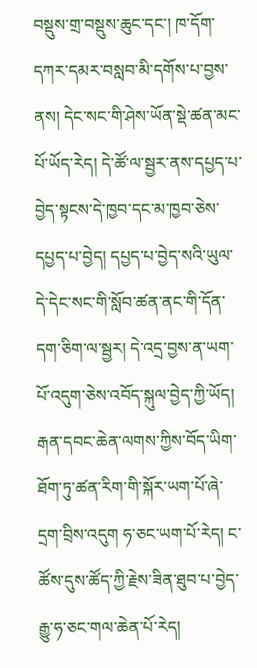བསྡུས་གྲ་བསྡུས་ཆུང་དང་། ཁ་དོག་དཀར་དམར་བསླབ་མི་དགོས་པ་བྱས་ནས། དེང་སང་གི་ཤེས་ཡོན་སྡེ་ཚན་མང་པོ་ཡོད་རེད། དེ་ཚོ་ལ་སྦྱར་ནས་དཔྱད་པ་བྱེད་སྟངས་དེ་ཁྱབ་དང་མ་ཁྱབ་ཅེས་དཔྱད་པ་བྱེད། དཔྱད་པ་བྱེད་སའི་ཡུལ་དེ་དེང་སང་གི་སློབ་ཚན་ནང་གི་དོན་དག་ཅིག་ལ་སྦྱར། དེ་འདྲ་བྱས་ན་ཡག་པོ་འདུག་ཅེས་འབོད་སྐུལ་བྱེད་ཀྱི་ཡོད།
རྒན་དབང་ཆེན་ལགས་ཀྱིས་བོད་ཡིག་ཐོག་ཏུ་ཚན་རིག་གི་སྐོར་ཡག་པོ་ཞེ་དྲག་བྲིས་འདུག ཧ་ཅང་ཡག་པོ་རེད། ང་ཚོས་དུས་ཚོད་ཀྱི་རྗེས་ཟིན་ཐུབ་པ་བྱེད་རྒྱུ་ཧ་ཅང་གལ་ཆེན་པོ་རེད།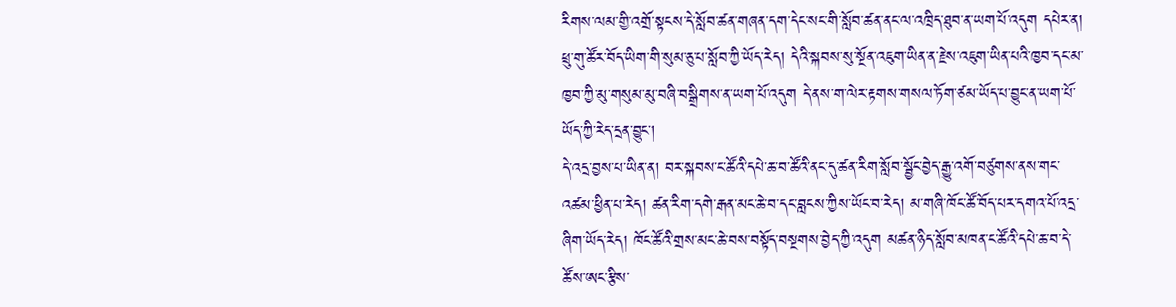རིགས་ལམ་གྱི་འགྲོ་སྟངས་དེ་སློབ་ཚན་གཞན་དག་དེང་སང་གི་སློབ་ཚན་ནང་ལ་འཁྲིད་ཐུབ་ན་ཡག་པོ་འདུག དཔེར་ན། ཕྲུ་གུ་ཚོར་བོད་ཡིག་གི་སུམ་ཅུ་པ་སློབ་ཀྱི་ཡོད་རེད། དེའི་སྐབས་སུ་སྔོན་འཇུག་ཡིན་ན་རྗེས་འཇུག་ཡིན་པའི་ཁྱབ་དང་མ་ཁྱབ་ཀྱི་མུ་གསུམ་མུ་བཞི་བསྒྲིགས་ན་ཡག་པོ་འདུག དེ་ནས་ག་ལེར་རྟགས་གསལ་ཏོག་ཙམ་ཡོད་པ་བྱུང་ན་ཡག་པོ་ཡོད་ཀྱི་རེད་དྲན་བྱུང་།
དེ་འདྲ་བྱས་པ་ཡིན་ན། བར་སྐབས་ང་ཚོའི་དཔེ་ཆ་བ་ཚོའི་ནང་དུ་ཚན་རིག་སློབ་སྦྱོང་བྱེད་རྒྱུ་འགོ་བཙུགས་ནས་གང་འཚམ་ཕྱིན་པ་རེད། ཚན་རིག་དགེ་རྒན་མང་ཆེ་བ་དང་བླངས་ཀྱིས་ཡོང་བ་རེད། མ་གཞི་ཁོང་ཚོ་བོད་པར་དགའ་པོ་འདྲ་ཞིག་ཡོད་རེད། ཁོང་ཚོའི་གྲས་མང་ཆེ་བས་བསྟོད་བསྔགས་བྱེད་ཀྱི་འདུག མཚན་ཉིད་སློབ་མཁན་ང་ཚོའི་དཔེ་ཆ་བ་དེ་ཚོས་ཨང་རྩིས་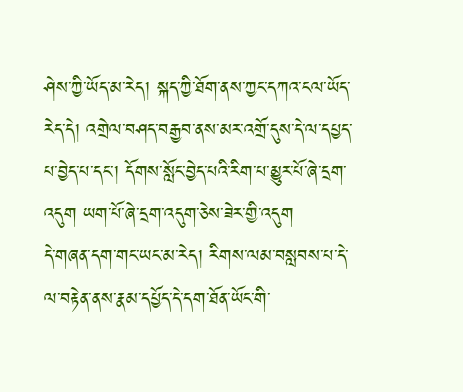ཤེས་ཀྱི་ཡོད་མ་རེད། སྐད་ཀྱི་ཐོག་ནས་ཀྱང་དཀའ་ངལ་ཡོད་རེད་དེ། འགྲེལ་བཤད་བརྒྱབ་ནས་མར་འགྲོ་དུས་དེ་ལ་དཔྱད་པ་བྱེད་པ་དང་། དོགས་སློང་བྱེད་པའི་རིག་པ་མྱུར་པོ་ཞེ་དྲག་འདུག ཡག་པོ་ཞེ་དྲག་འདུག་ཅེས་ཟེར་གྱི་འདུག
དེ་གཞན་དག་གང་ཡང་མ་རེད། རིགས་ལམ་བསླབས་པ་དེ་ལ་བརྟེན་ནས་རྣམ་དཔྱོད་དེ་དག་ཐོན་ཡོང་གི་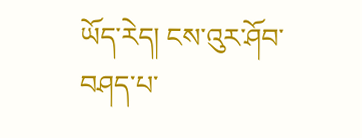ཡོད་རེད། ངས་འུར་ཤོབ་བཤད་པ་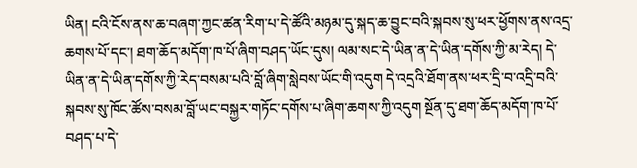ཡིན། ངའི་ངོས་ནས་ཆ་བཞག་ཀྱང་ཚན་རིག་པ་དེ་ཚོའི་མཉམ་དུ་སྐད་ཆ་བྱུང་བའི་སྐབས་སུ་ཕར་ཕྱོགས་ནས་འདྲ་ཆགས་པོ་དང་། ཐག་ཆོད་མདོག་ཁ་པོ་ཞིག་བཤད་ཡོང་དུས། ལམ་སང་དེ་ཡིན་ན་དེ་ཡིན་དགོས་ཀྱི་མ་རེད། དེ་ཡིན་ན་དེ་ཡིན་དགོས་ཀྱི་རེད་བསམ་པའི་བློ་ཞིག་སླེབས་ཡོང་གི་འདུག དེ་འདྲའི་ཐོག་ནས་ཕར་དྲི་བ་འདྲི་བའི་སྐབས་སུ་ཁོང་ཚོས་བསམ་བློ་ཡང་བསྐྱར་གཏོང་དགོས་པ་ཞིག་ཆགས་ཀྱི་འདུག སྔོན་དུ་ཐག་ཆོད་མདོག་ཁ་པོ་བཤད་པ་དེ་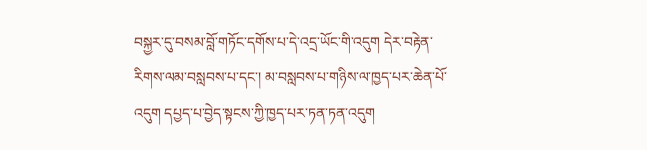བསྐྱར་དུ་བསམ་བློ་གཏོང་དགོས་པ་དེ་འདྲ་ཡོང་གི་འདུག དེར་བརྟེན་རིགས་ལམ་བསླབས་པ་དང་། མ་བསླབས་པ་གཉིས་ལ་ཁྱད་པར་ཆེན་པོ་འདུག དཔྱད་པ་བྱེད་སྟངས་ཀྱི་ཁྱད་པར་ཏན་ཏན་འདུག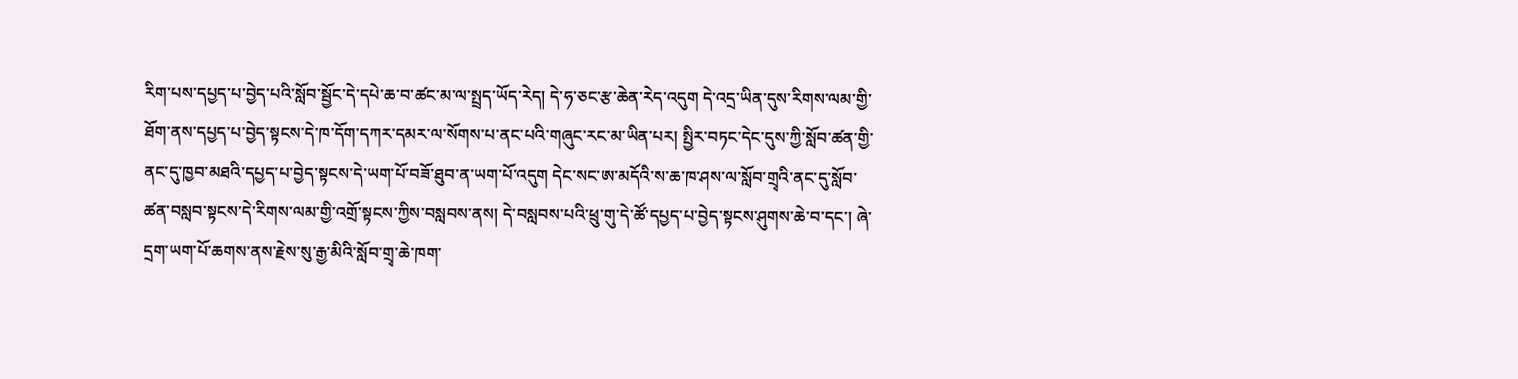རིག་པས་དཔྱད་པ་བྱེད་པའི་སློབ་སྦྱོང་དེ་དཔེ་ཆ་བ་ཚང་མ་ལ་སྤྲད་ཡོད་རེད། དེ་ཧ་ཅང་རྩ་ཆེན་རེད་འདུག དེ་འདྲ་ཡིན་དུས་རིགས་ལམ་གྱི་ཐོག་ནས་དཔྱད་པ་བྱེད་སྟངས་དེ་ཁ་དོག་དཀར་དམར་ལ་སོགས་པ་ནང་པའི་གཞུང་རང་མ་ཡིན་པར། སྤྱིར་བཏང་དེང་དུས་ཀྱི་སློབ་ཚན་གྱི་ནང་དུ་ཁྱབ་མཐའི་དཔྱད་པ་བྱེད་སྟངས་དེ་ཡག་པོ་བཟོ་ཐུབ་ན་ཡག་པོ་འདུག དེང་སང་ཨ་མདོའི་ས་ཆ་ཁ་ཤས་ལ་སློབ་གྲྭའི་ནང་དུ་སློབ་ཚན་བསླབ་སྟངས་དེ་རིགས་ལམ་གྱི་འགྲོ་སྟངས་ཀྱིས་བསླབས་ནས། དེ་བསླབས་པའི་ཕྲུ་གུ་དེ་ཚོ་དཔྱད་པ་བྱེད་སྟངས་ཤུགས་ཆེ་བ་དང་། ཞེ་དྲག་ཡག་པོ་ཆགས་ནས་རྗེས་སུ་རྒྱ་མིའི་སློབ་གྲྭ་ཆེ་ཁག་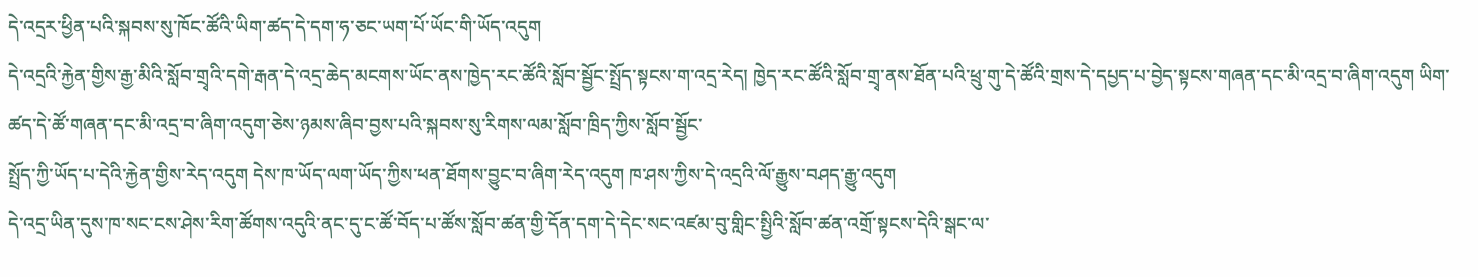དེ་འདྲར་ཕྱིན་པའི་སྐབས་སུ་ཁོང་ཚོའི་ཡིག་ཚད་དེ་དག་ཧ་ཅང་ཡག་པོ་ཡོང་གི་ཡོད་འདུག
དེ་འདྲའི་རྐྱེན་གྱིས་རྒྱ་མིའི་སློབ་གྲྭའི་དགེ་རྒན་དེ་འདྲ་ཆེད་མངགས་ཡོང་ནས་ཁྱེད་རང་ཚོའི་སློབ་སྦྱོང་སྤྲོད་སྟངས་ག་འདྲ་རེད། ཁྱེད་རང་ཚོའི་སློབ་གྲྭ་ནས་ཐོན་པའི་ཕྲུ་གུ་དེ་ཚོའི་གྲས་དེ་དཔྱད་པ་བྱེད་སྟངས་གཞན་དང་མི་འདྲ་བ་ཞིག་འདུག ཡིག་ཚད་དེ་ཚོ་གཞན་དང་མི་འདྲ་བ་ཞིག་འདུག་ཅེས་ཉམས་ཞིབ་བྱས་པའི་སྐབས་སུ་རིགས་ལམ་སློབ་ཁྲིད་ཀྱིས་སློབ་སྦྱོང་
སྤྲོད་ཀྱི་ཡོད་པ་དེའི་རྐྱེན་གྱིས་རེད་འདུག དེས་ཁ་ཡོད་ལག་ཡོད་ཀྱིས་ཕན་ཐོགས་བྱུང་བ་ཞིག་རེད་འདུག ཁ་ཤས་ཀྱིས་དེ་འདྲའི་ལོ་རྒྱུས་བཤད་རྒྱུ་འདུག
དེ་འདྲ་ཡིན་དུས་ཁ་སང་ངས་ཤེས་རིག་ཚོགས་འདུའི་ནང་དུ་ང་ཚོ་བོད་པ་ཚོས་སློབ་ཚན་གྱི་དོན་དག་དེ་དེང་སང་འཛམ་བུ་གླིང་སྤྱིའི་སློབ་ཚན་འགྲོ་སྟངས་དེའི་སྒང་ལ་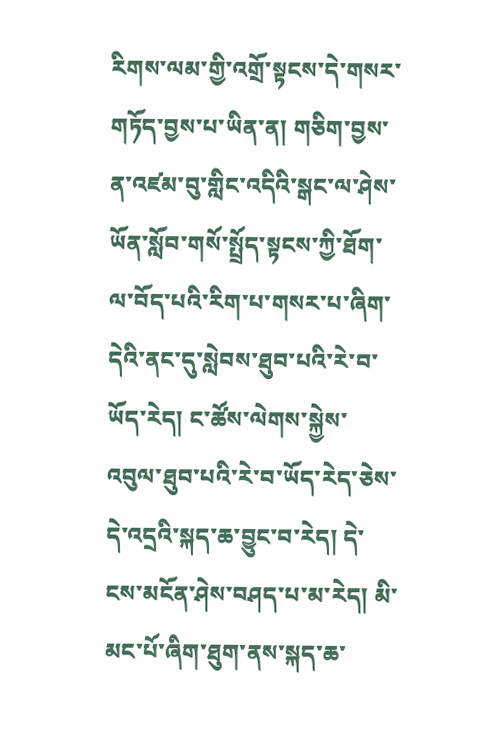རིགས་ལམ་གྱི་འགྲོ་སྟངས་དེ་གསར་གཏོད་བྱས་པ་ཡིན་ན། གཅིག་བྱས་ན་འཛམ་བུ་གླིང་འདིའི་སྒང་ལ་ཤེས་ཡོན་སློབ་གསོ་སྤྲོད་སྟངས་ཀྱི་ཐོག་ལ་བོད་པའི་རིག་པ་གསར་པ་ཞིག་དེའི་ནང་དུ་སླེབས་ཐུབ་པའི་རེ་བ་ཡོད་རེད། ང་ཚོས་ལེགས་སྐྱེས་འབུལ་ཐུབ་པའི་རེ་བ་ཡོད་རེད་ཅེས་དེ་འདྲའི་སྐད་ཆ་བྱུང་བ་རེད། དེ་ངས་མངོན་ཤེས་བཤད་པ་མ་རེད། མི་མང་པོ་ཞིག་ཐུག་ནས་སྐད་ཆ་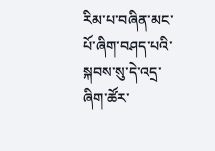རིམ་པ་བཞིན་མང་པོ་ཞིག་བཤད་པའི་སྐབས་སུ་དེ་འདྲ་ཞིག་ཚོར་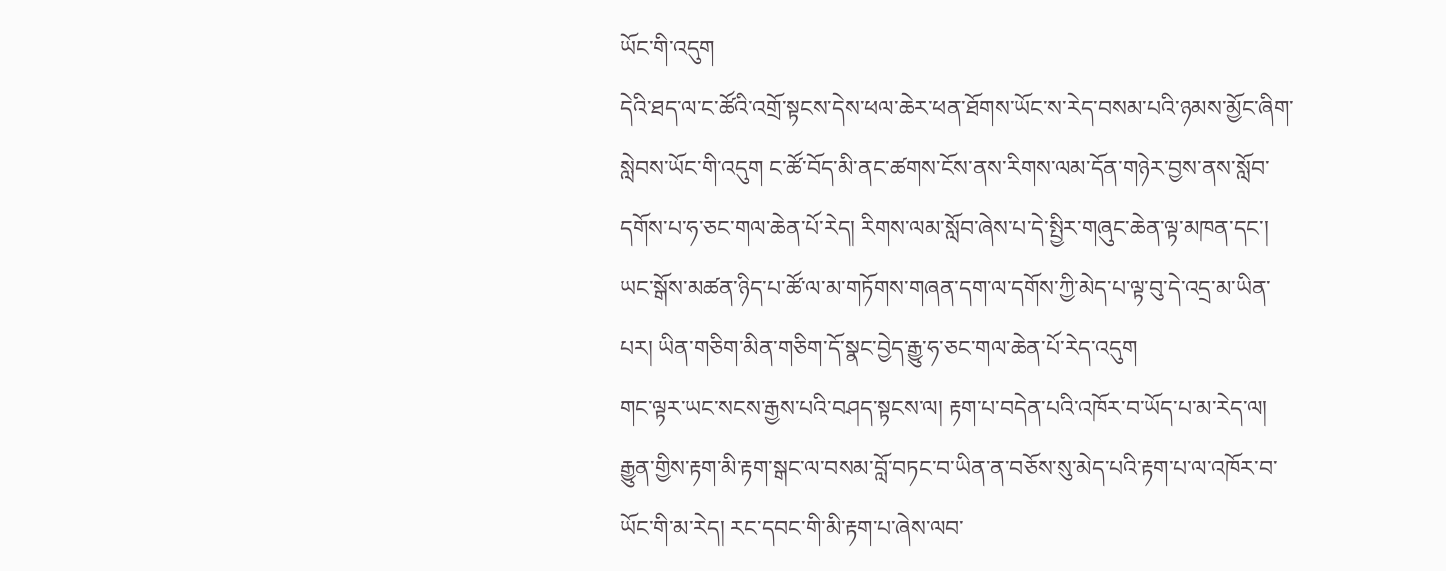ཡོང་གི་འདུག
དེའི་ཐད་ལ་ང་ཚོའི་འགྲོ་སྟངས་དེས་ཕལ་ཆེར་ཕན་ཐོགས་ཡོང་ས་རེད་བསམ་པའི་ཉམས་མྱོང་ཞིག་སླེབས་ཡོང་གི་འདུག ང་ཚོ་བོད་མི་ནང་ཚགས་ངོས་ནས་རིགས་ལམ་དོན་གཉེར་བྱས་ནས་སློབ་དགོས་པ་ཧ་ཅང་གལ་ཆེན་པོ་རེད། རིགས་ལམ་སློབ་ཞེས་པ་དེ་སྤྱིར་གཞུང་ཆེན་ལྟ་མཁན་དང་། ཡང་སྒོས་མཚན་ཉིད་པ་ཚོ་ལ་མ་གཏོགས་གཞན་དག་ལ་དགོས་ཀྱི་མེད་པ་ལྟ་བུ་དེ་འདྲ་མ་ཡིན་པར། ཡིན་གཅིག་མིན་གཅིག་དོ་སྣང་བྱེད་རྒྱུ་ཧ་ཅང་གལ་ཆེན་པོ་རེད་འདུག
གང་ལྟར་ཡང་སངས་རྒྱས་པའི་བཤད་སྟངས་ལ། རྟག་པ་བདེན་པའི་འཁོར་བ་ཡོད་པ་མ་རེད་ལ། རྒྱུན་གྱིས་རྟག་མི་རྟག་སྒང་ལ་བསམ་བློ་བཏང་བ་ཡིན་ན་བཅོས་སུ་མེད་པའི་རྟག་པ་ལ་འཁོར་བ་ཡོང་གི་མ་རེད། རང་དབང་གི་མི་རྟག་པ་ཞེས་ལབ་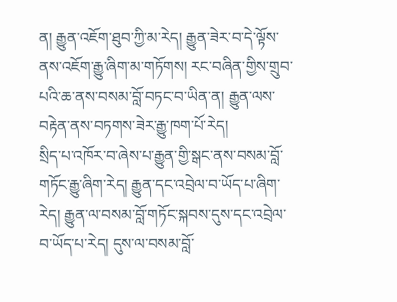ན། རྒྱུན་འཇོག་ཐུབ་ཀྱི་མ་རེད། རྒྱུན་ཟེར་བ་དེ་ལྟོས་ནས་འཇོག་རྒྱུ་ཞིག་མ་གཏོགས། རང་བཞིན་གྱིས་གྲུབ་པའི་ཆ་ནས་བསམ་བློ་བཏང་བ་ཡིན་ན། རྒྱུན་ལས་བརྟེན་ནས་བཏགས་ཟེར་རྒྱུ་ཁག་པོ་རེད།
སྲིད་པ་འཁོར་བ་ཞེས་པ་རྒྱུན་གྱི་སྒང་ནས་བསམ་བློ་གཏོང་རྒྱུ་ཞིག་རེད། རྒྱུན་དང་འབྲེལ་བ་ཡོད་པ་ཞིག་རེད། རྒྱུན་ལ་བསམ་བློ་གཏོང་སྐབས་དུས་དང་འབྲེལ་བ་ཡོད་པ་རེད། དུས་ལ་བསམ་བློ་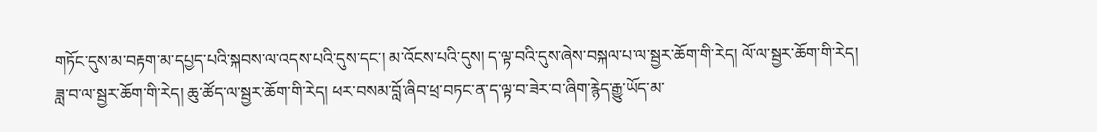གཏོང་དུས་མ་བརྟག་མ་དཔྱད་པའི་སྐབས་ལ་འདས་པའི་དུས་དང་། མ་འོངས་པའི་དུས། ད་ལྟ་བའི་དུས་ཞེས་བསྐལ་པ་ལ་སྦྱར་ཆོག་གི་རེད། ལོ་ལ་སྦྱར་ཆོག་གི་རེད། ཟླ་བ་ལ་སྦྱར་ཆོག་གི་རེད། ཆུ་ཚོད་ལ་སྦྱར་ཆོག་གི་རེད། ཕར་བསམ་བློ་ཞིབ་ཕྲ་བཏང་ན་ད་ལྟ་བ་ཟེར་བ་ཞིག་རྙེད་རྒྱུ་ཡོད་མ་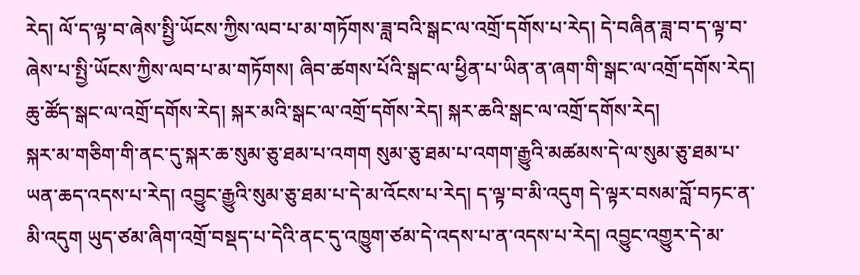རེད། ལོ་ད་ལྟ་བ་ཞེས་སྤྱི་ཡོངས་ཀྱིས་ལབ་པ་མ་གཏོགས་ཟླ་བའི་སྒང་ལ་འགྲོ་དགོས་པ་རེད། དེ་བཞིན་ཟླ་བ་ད་ལྟ་བ་ཞེས་པ་སྤྱི་ཡོངས་ཀྱིས་ལབ་པ་མ་གཏོགས། ཞིབ་ཚགས་པོའི་སྒང་ལ་ཕྱིན་པ་ཡིན་ན་ཞག་གི་སྒང་ལ་འགྲོ་དགོས་རེད། ཆུ་ཚོད་སྒང་ལ་འགྲོ་དགོས་རེད། སྐར་མའི་སྒང་ལ་འགྲོ་དགོས་རེད། སྐར་ཆའི་སྒང་ལ་འགྲོ་དགོས་རེད།
སྐར་མ་གཅིག་གི་ནང་དུ་སྐར་ཆ་སུམ་ཅུ་ཐམ་པ་འགག སུམ་ཅུ་ཐམ་པ་འགག་རྒྱུའི་མཚམས་དེ་ལ་སུམ་ཅུ་ཐམ་པ་ཡན་ཆད་འདས་པ་རེད། འབྱུང་རྒྱུའི་སུམ་ཅུ་ཐམ་པ་དེ་མ་འོངས་པ་རེད། ད་ལྟ་བ་མི་འདུག དེ་ལྟར་བསམ་བློ་བཏང་ན་མི་འདུག ཡུད་ཙམ་ཞིག་འགྲོ་བསྡད་པ་དེའི་ནང་དུ་འཁྱུག་ཙམ་དེ་འདས་པ་ན་འདས་པ་རེད། འབྱུང་འགྱུར་དེ་མ་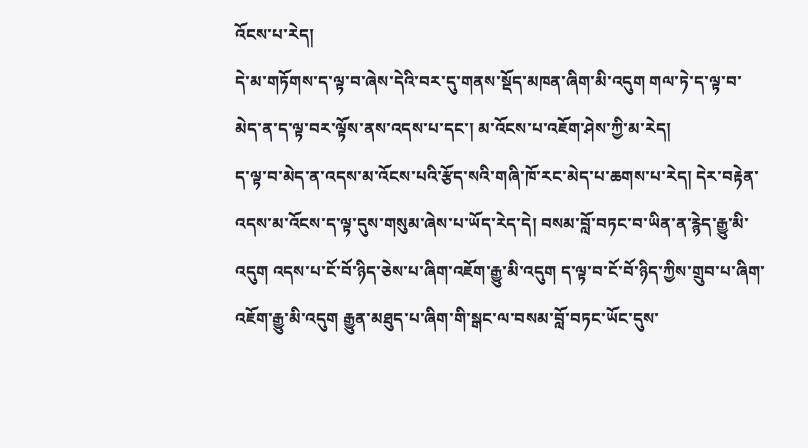འོངས་པ་རེད།
དེ་མ་གཏོགས་ད་ལྟ་བ་ཞེས་དེའི་བར་དུ་གནས་སྡོད་མཁན་ཞིག་མི་འདུག གལ་ཏེ་ད་ལྟ་བ་མེད་ན་ད་ལྟ་བར་ལྟོས་ནས་འདས་པ་དང་། མ་འོངས་པ་འཇོག་ཤེས་ཀྱི་མ་རེད།
ད་ལྟ་བ་མེད་ན་འདས་མ་འོངས་པའི་རྩོད་སའི་གཞི་ཁོ་རང་མེད་པ་ཆགས་པ་རེད། དེར་བརྟེན་འདས་མ་འོངས་ད་ལྟ་དུས་གསུམ་ཞེས་པ་ཡོད་རེད་དེ། བསམ་བློ་བཏང་བ་ཡིན་ན་རྙེད་རྒྱུ་མི་འདུག འདས་པ་ངོ་བོ་ཉིད་ཅེས་པ་ཞིག་འཇོག་རྒྱུ་མི་འདུག ད་ལྟ་བ་ངོ་བོ་ཉིད་ཀྱིས་གྲུབ་པ་ཞིག་འཇོག་རྒྱུ་མི་འདུག རྒྱུན་མཐུད་པ་ཞིག་གི་སྒང་ལ་བསམ་བློ་བཏང་ཡོང་དུས་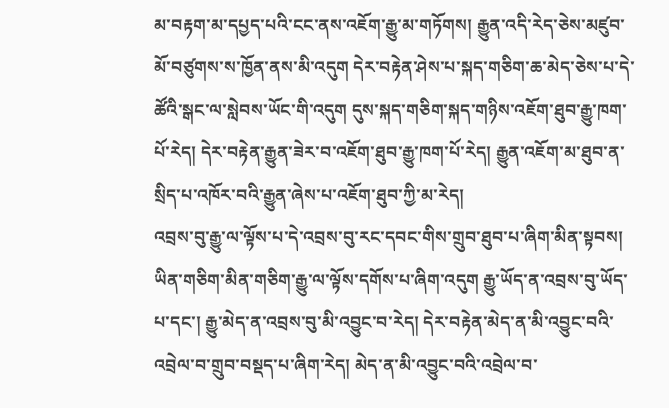མ་བརྟག་མ་དཔྱད་པའི་ངང་ནས་འཇོག་རྒྱུ་མ་གཏོགས། རྒྱུན་འདི་རེད་ཅེས་མཛུབ་མོ་བཙུགས་ས་ཁྱོན་ནས་མི་འདུག དེར་བརྟེན་ཤེས་པ་སྐད་གཅིག་ཆ་མེད་ཅེས་པ་དེ་ཚོའི་སྒང་ལ་སླེབས་ཡོང་གི་འདུག དུས་སྐད་གཅིག་སྐད་གཉིས་འཇོག་ཐུབ་རྒྱུ་ཁག་པོ་རེད། དེར་བརྟེན་རྒྱུན་ཟེར་བ་འཇོག་ཐུབ་རྒྱུ་ཁག་པོ་རེད། རྒྱུན་འཇོག་མ་ཐུབ་ན་སྲིད་པ་འཁོར་བའི་རྒྱུན་ཞེས་པ་འཇོག་ཐུབ་ཀྱི་མ་རེད།
འབྲས་བུ་རྒྱུ་ལ་ལྟོས་པ་དེ་འབྲས་བུ་རང་དབང་གིས་གྲུབ་ཐུབ་པ་ཞིག་མིན་སྟབས། ཡིན་གཅིག་མིན་གཅིག་རྒྱུ་ལ་ལྟོས་དགོས་པ་ཞིག་འདུག རྒྱུ་ཡོད་ན་འབྲས་བུ་ཡོད་པ་དང་། རྒྱུ་མེད་ན་འབྲས་བུ་མི་འབྱུང་བ་རེད། དེར་བརྟེན་མེད་ན་མི་འབྱུང་བའི་འབྲེལ་བ་གྲུབ་བསྡད་པ་ཞིག་རེད། མེད་ན་མི་འབྱུང་བའི་འབྲེལ་བ་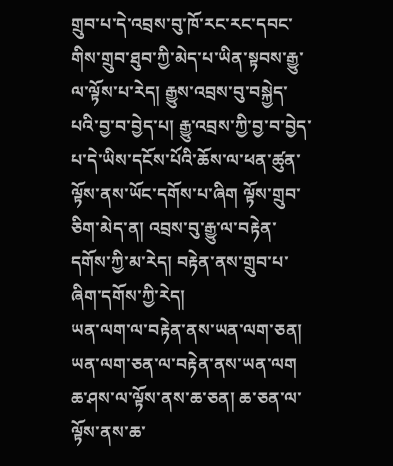གྲུབ་པ་དེ་འབྲས་བུ་ཁོ་རང་རང་དབང་གིས་གྲུབ་ཐུབ་ཀྱི་མེད་པ་ཡིན་སྟབས་རྒྱུ་ལ་ལྟོས་པ་རེད། རྒྱུས་འབྲས་བུ་བསྐྱེད་པའི་བྱ་བ་བྱེད་པ། རྒྱུ་འབྲས་ཀྱི་བྱ་བ་བྱེད་པ་དེ་ཡིས་དངོས་པོའི་ཆོས་ལ་ཕན་ཚུན་ལྟོས་ནས་ཡོང་དགོས་པ་ཞིག ལྟོས་གྲུབ་ཅིག་མེད་ན། འབྲས་བུ་རྒྱུ་ལ་བརྟེན་དགོས་ཀྱི་མ་རེད། བརྟེན་ནས་གྲུབ་པ་ཞིག་དགོས་ཀྱི་རེད།
ཡན་ལག་ལ་བརྟེན་ནས་ཡན་ལག་ཅན། ཡན་ལག་ཅན་ལ་བརྟེན་ནས་ཡན་ལག ཆ་ཤས་ལ་ལྟོས་ནས་ཆ་ཅན། ཆ་ཅན་ལ་ལྟོས་ནས་ཆ་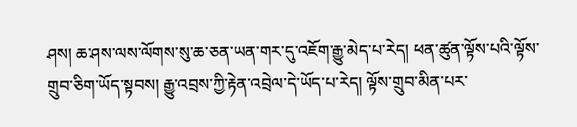ཤས། ཆ་ཤས་ལས་ལོགས་སུ་ཆ་ཅན་ཡན་གར་དུ་འཇོག་རྒྱུ་མེད་པ་རེད། ཕན་ཚུན་ལྟོས་པའི་ལྟོས་གྲུབ་ཅིག་ཡོད་སྟབས། རྒྱུ་འབྲས་ཀྱི་རྟེན་འབྲེལ་དེ་ཡོད་པ་རེད། ལྟོས་གྲུབ་མིན་པར་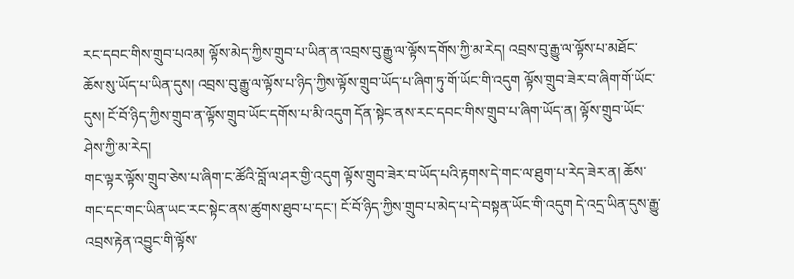རང་དབང་གིས་གྲུབ་པའམ། ལྟོས་མེད་ཀྱིས་གྲུབ་པ་ཡིན་ན་འབྲས་བུ་རྒྱུ་ལ་ལྟོས་དགོས་ཀྱི་མ་རེད། འབྲས་བུ་རྒྱུ་ལ་ལྟོས་པ་མཐོང་ཆོས་སུ་ཡོད་པ་ཡིན་དུས། འབྲས་བུ་རྒྱུ་ལ་ལྟོས་པ་ཉིད་ཀྱིས་ལྟོས་གྲུབ་ཡོད་པ་ཞིག་ཏུ་གོ་ཡོང་གི་འདུག ལྟོས་གྲུབ་ཟེར་བ་ཞིག་གོ་ཡོང་དུས། ངོ་བོ་ཉིད་ཀྱིས་གྲུབ་ན་ལྟོས་གྲུབ་ཡོང་དགོས་པ་མི་འདུག དོན་སྟེང་ནས་རང་དབང་གིས་གྲུབ་པ་ཞིག་ཡོད་ན། ལྟོས་གྲུབ་ཡོང་ཤེས་ཀྱི་མ་རེད།
གང་ལྟར་ལྟོས་གྲུབ་ཅེས་པ་ཞིག་ང་ཚོའི་བློ་ལ་ཤར་གྱི་འདུག ལྟོས་གྲུབ་ཟེར་བ་ཡོད་པའི་རྟགས་དེ་གང་ལ་ཐུག་པ་རེད་ཟེར་ན། ཆོས་གང་དང་གང་ཡིན་ཡང་རང་སྟེང་ནས་ཚུགས་ཐུབ་པ་དང་། ངོ་བོ་ཉིད་ཀྱིས་གྲུབ་པ་མེད་པ་དེ་བསྟན་ཡོང་གི་འདུག དེ་འདྲ་ཡིན་དུས་རྒྱུ་འབྲས་རྟེན་འབྱུང་གི་ལྟོས་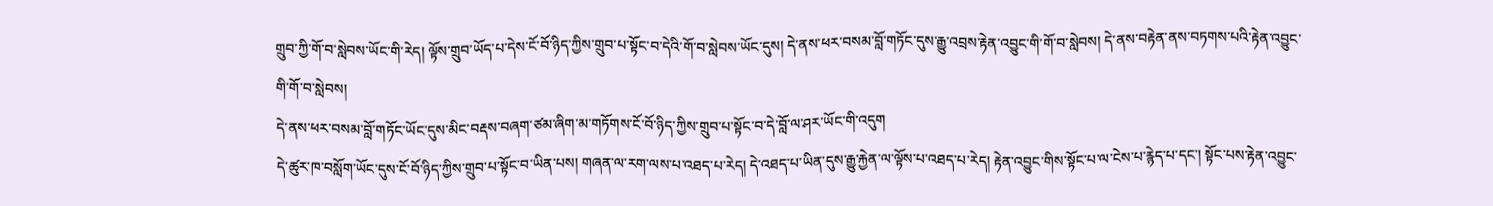གྲུབ་ཀྱི་གོ་བ་སླེབས་ཡོང་གི་རེད། ལྟོས་གྲུབ་ཡོད་པ་དེས་ངོ་བོ་ཉིད་ཀྱིས་གྲུབ་པ་སྟོང་བ་དེའི་གོ་བ་སླེབས་ཡོང་དུས། དེ་ནས་ཕར་བསམ་བློ་གཏོང་དུས་རྒྱུ་འབྲས་རྟེན་འབྱུང་གི་གོ་བ་སླེབས། དེ་ནས་བརྟེན་ནས་བཏགས་པའི་རྟེན་འབྱུང་གི་གོ་བ་སླེབས།
དེ་ནས་ཕར་བསམ་བློ་གཏོང་ཡོང་དུས་མིང་བརྡས་བཞག་ཙམ་ཞིག་མ་གཏོགས་ངོ་བོ་ཉིད་ཀྱིས་གྲུབ་པ་སྟོང་བ་དེ་བློ་ལ་ཤར་ཡོང་གི་འདུག
དེ་ཚུར་ཁ་བསློག་ཡོང་དུས་ངོ་བོ་ཉིད་ཀྱིས་གྲུབ་པ་སྟོང་བ་ཡིན་པས། གཞན་ལ་རག་ལས་པ་འཐད་པ་རེད། དེ་འཐད་པ་ཡིན་དུས་རྒྱུ་རྐྱེན་ལ་ལྟོས་པ་འཐད་པ་རེད། རྟེན་འབྱུང་གིས་སྟོང་པ་ལ་ངེས་པ་རྙེད་པ་དང་། སྟོང་པས་རྟེན་འབྱུང་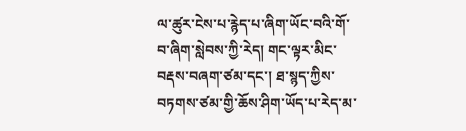ལ་ཚུར་ངེས་པ་རྙེད་པ་ཞིག་ཡོང་བའི་གོ་བ་ཞིག་སླེབས་ཀྱི་རེད། གང་ལྟར་མིང་བརྡས་བཞག་ཙམ་དང་། ཐ་སྙད་ཀྱིས་བཏགས་ཙམ་གྱི་ཆོས་ཤིག་ཡོད་པ་རེད་མ་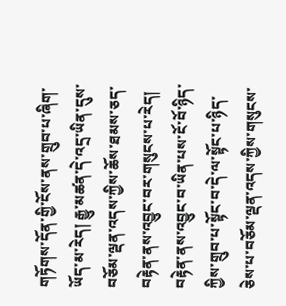གཏོགས་དོན་གྱི་ངོས་ནས་གྲུབ་པ་ཞིག་ཡོད་མ་རེད། རྒྱུ་མཚན་དེ་འདྲ་ཡིན་དུས་བཅོམ་ལྡན་འདས་ཀྱིས་ཆོས་ཐམས་ཅད་བརྟེན་ནས་འབྱུང་བར་གསུངས་པ་རེད། བརྟེན་ནས་འབྱུང་བ་ཡིན་པས་ངོ་བོ་ཉིད་ཀྱིས་གྲུབ་པ་སྟོང་བ་དེ་ལ་སྟོང་པ་ཉིད་ཅེས་པ་བཅོམ་ལྡན་འདས་ཀྱིས་གསུངས་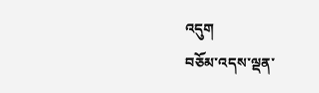འདུག
བཅོམ་འདས་ལྡན་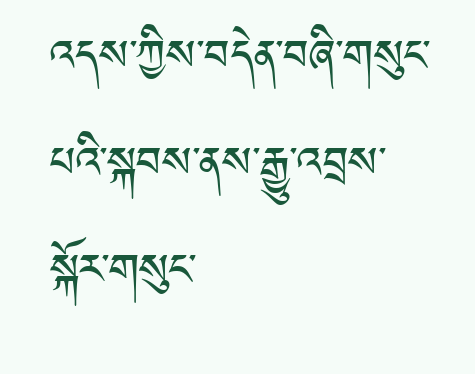འདས་ཀྱིས་བདེན་བཞི་གསུང་པའི་སྐབས་ནས་རྒྱུ་འབྲས་སྐོར་གསུང་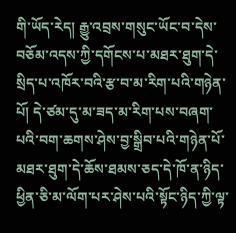གི་ཡོད་རེད། རྒྱུ་འབྲས་གསུང་ཡོང་བ་དེས་བཅོམ་འདས་ཀྱི་དགོངས་པ་མཐར་ཐུག་དེ་སྲིད་པ་འཁོར་བའི་རྩ་བ་མ་རིག་པའི་གཉེན་པོ། དེ་ཙམ་དུ་མ་ཟད་མ་རིག་པས་བཞག་པའི་བག་ཆགས་ཤེས་བྱ་སྒྲིབ་པའི་གཉེན་པོ་མཐར་ཐུག་དེ་ཆོས་ཐམས་ཅད་དེ་ཁོ་ན་ཉིད་ཕྱིན་ཅི་མ་ལོག་པར་ཤེས་པའི་སྟོང་ཉིད་ཀྱི་ལྟ་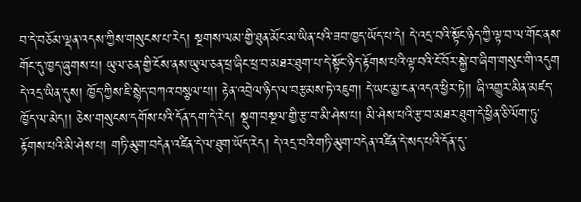བ་དེ་བཅོམ་ལྡན་འདས་ཀྱིས་གསུངས་པ་རེད། སྔགས་ལམ་གྱི་ཐུན་མོང་མ་ཡིན་པའི་ཟབ་ཁྱད་ཡོད་པ་དེ། དེ་འདྲ་བའི་སྟོང་ཉིད་ཀྱི་ལྟ་བ་ལ་གོང་ནས་གོང་དུ་ཁྱད་ཞུགས་པ། ཡུལ་ཅན་གྱི་ངོས་ནས་ཡུལ་ཅན་ཕྲ་ཞིང་ཕྲ་བ་མཐར་ཐུག་པ་དེ་སྟོང་ཉིད་རྟོགས་པའི་ལྟ་བའི་ངོ་བོར་སྐྱེ་བ་ཞིག་གསུང་གི་འདུག
དེ་འདྲ་ཡིན་དུས། ཁྱོད་ཀྱིས་ཇི་སྙེད་བཀའ་བསྩལ་པ།། རྟེན་འབྲེལ་ཉིད་ལ་བརྩམས་ཏེ་འཇུག། དེ་ཡང་མྱ་ངན་འདའ་ཕྱིར་ཏེ།། ཞི་འགྱུར་མིན་མཛད་ཁྱོད་ལ་མེད།། ཅེས་གསུངས་དགོས་པའི་དོན་དག་དེ་རེད། སྡུག་བསྔལ་གྱི་རྩ་བ་མི་ཤེས་པ། མི་ཤེས་པའི་རྩ་བ་མཐར་ཐུག་དེ་ཕྱིན་ཅི་ལོག་ཏུ་རྟོགས་པའི་མི་ཤེས་པ། གཏི་མུག་བདེན་འཛིན་དེ་ལ་ཐུག་ཡོད་རེད། དེ་འདྲ་བའི་གཏི་མུག་བདེན་འཛིན་དེ་སད་པའི་དོན་དུ་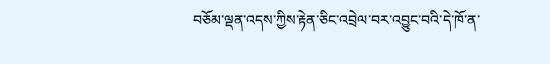བཅོམ་ལྡན་འདས་ཀྱིས་རྟེན་ཅིང་འབྲེལ་བར་འབྱུང་བའི་དེ་ཁོ་ན་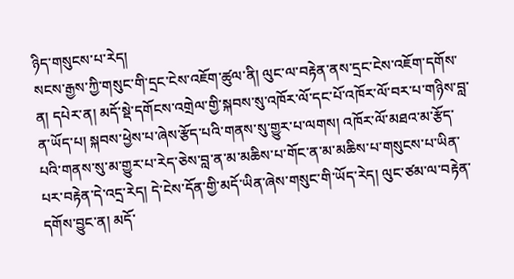ཉིད་གསུངས་པ་རེད།
སངས་རྒྱས་ཀྱི་གསུང་གི་དྲང་ངེས་འཇོག་ཚུལ་ནི། ལུང་ལ་བརྟེན་ནས་དྲང་ངེས་འཇོག་དགོས་ན། དཔེར་ན། མདོ་སྡེ་དགོངས་འགྲེལ་གྱི་སྐབས་སུ་འཁོར་ལོ་དང་པོ་འཁོར་ལོ་བར་པ་གཉིས་བླ་ན་ཡོད་པ། སྐབས་ཕྱེས་པ་ཞེས་རྩོད་པའི་གནས་སུ་གྱུར་པ་ལགས། འཁོར་ལོ་མཐའ་མ་རྩོད་པའི་གནས་སུ་མ་གྱུར་པ་རེད་ཅེས་བླ་ན་མ་མཆིས་པ་གོང་ན་མ་མཆིས་པ་གསུངས་པ་ཡིན་པར་བརྟེན་དེ་འདྲ་རེད། དེ་ངེས་དོན་གྱི་མདོ་ཡིན་ཞེས་གསུང་གི་ཡོད་རེད། ལུང་ཙམ་ལ་བརྟེན་དགོས་བྱུང་ན། མདོ་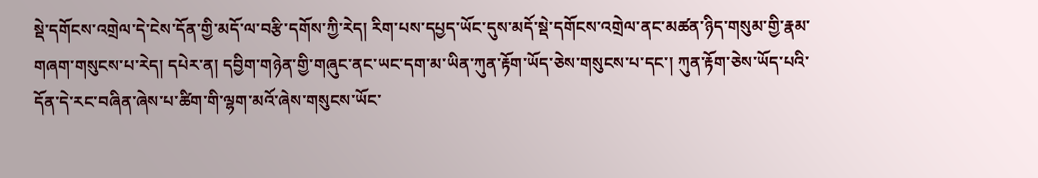སྡེ་དགོངས་འགྲེལ་དེ་ངེས་དོན་གྱི་མདོ་ལ་བརྩི་དགོས་ཀྱི་རེད། རིག་པས་དཔྱད་ཡོང་དུས་མདོ་སྡེ་དགོངས་འགྲེལ་ནང་མཚན་ཉིད་གསུམ་གྱི་རྣམ་གཞག་གསུངས་པ་རེད། དཔེར་ན། དབྱིག་གཉེན་གྱི་གཞུང་ནང་ཡང་དག་མ་ཡིན་ཀུན་རྟོག་ཡོད་ཅེས་གསུངས་པ་དང་། ཀུན་རྟོག་ཅེས་ཡོད་པའི་དོན་དེ་རང་བཞིན་ཞེས་པ་ཚིག་གི་ལྷག་མའོ་ཞེས་གསུངས་ཡོང་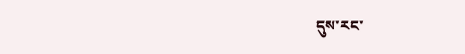དུས་རང་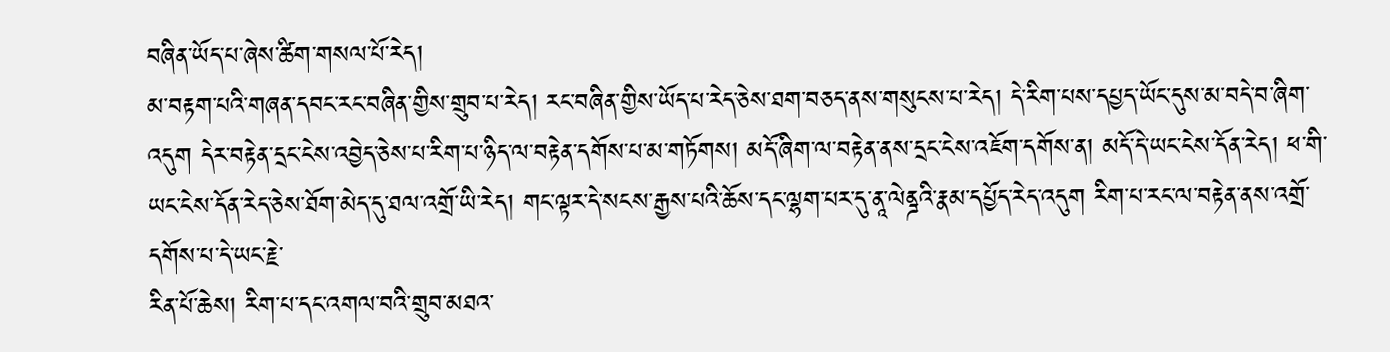བཞིན་ཡོད་པ་ཞེས་ཚིག་གསལ་པོ་རེད།
མ་བརྟག་པའི་གཞན་དབང་རང་བཞིན་གྱིས་གྲུབ་པ་རེད། རང་བཞིན་གྱིས་ཡོད་པ་རེད་ཅེས་ཐག་བཅད་ནས་གསུངས་པ་རེད། དེ་རིག་པས་དཔྱད་ཡོང་དུས་མ་བདེ་བ་ཞིག་འདུག དེར་བརྟེན་དྲང་ངེས་འབྱེད་ཅེས་པ་རིག་པ་ཉིད་ལ་བརྟེན་དགོས་པ་མ་གཏོགས། མདོ་ཞིག་ལ་བརྟེན་ནས་དྲང་ངེས་འཇོག་དགོས་ན། མདོ་དེ་ཡང་ངེས་དོན་རེད། ཕ་གི་ཡང་ངེས་དོན་རེད་ཅེས་ཐོག་མེད་དུ་ཐལ་འགྲོ་ཡི་རེད། གང་ལྟར་དེ་སངས་རྒྱས་པའི་ཆོས་དང་ལྷག་པར་དུ་ནཱ་ལེནྜའི་རྣམ་དཔྱོད་རེད་འདུག རིག་པ་རང་ལ་བརྟེན་ནས་འགྲོ་དགོས་པ་དེ་ཡང་རྗེ་
རིན་པོ་ཆེས། རིག་པ་དང་འགལ་བའི་གྲུབ་མཐའ་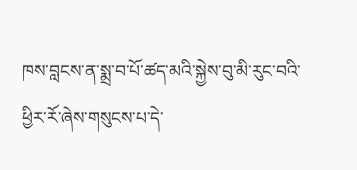ཁས་བླངས་ན་སྨྲ་བ་པོ་ཚད་མའི་སྐྱེས་བུ་མི་རུང་བའི་ཕྱིར་རོ་ཞེས་གསུངས་པ་དེ་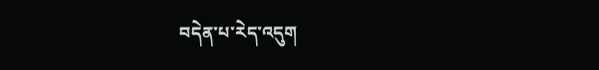བདེན་པ་རེད་འདུག